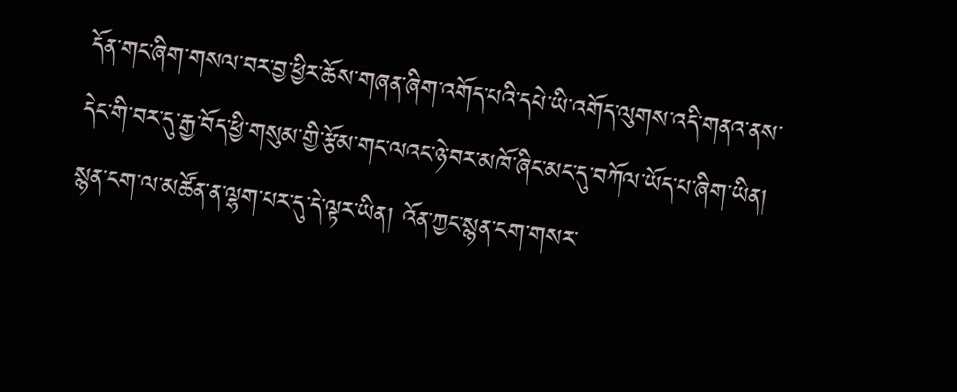དོན་གང་ཞིག་གསལ་བར་བྱ་ཕྱིར་ཆོས་གཞན་ཞིག་འགོད་པའི་དཔེ་ཡི་འགོད་ལུགས་འདི་གནའ་ནས་དེང་གི་བར་དུ་རྒྱ་བོད་ཕྱི་གསུམ་གྱི་རྩོམ་གང་ལའང་ཉེ་བར་མཁོ་ཞིང་མང་དུ་བཀོལ་ཡོད་པ་ཞིག་ཡིན། སྙན་ངག་ལ་མཚོན་ན་ལྷག་པར་དུ་དེ་ལྟར་ཡིན། འོན་ཀྱང་སྙན་ངག་གསར་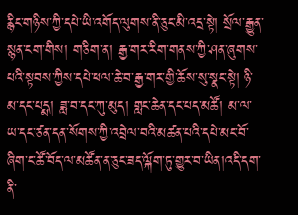རྙིང་གཉིས་ཀྱི་དཔེ་ཡི་འགོད་ལུགས་ནི་ཅུང་མི་འདྲ་སྟེ། སྲོལ་རྒྱུན་སྙན་ངག་གིས། གཅིག་ན། རྒྱ་གར་རིག་གནས་ཀྱི་ཤན་ཞུགས་པའི་སྟབས་ཀྱིས་དཔེ་ཕལ་ཆེ་བ་རྒྱ་གར་གྱི་ཆོས་སུ་སྣང་སྟེ། ཉི་མ་དང་པདྨ། ཟླ་བ་དང་ཀུ་མུད། གླང་ཆེན་དང་པད་མཚོ། མ་ལ་ཡ་དང་ཙན་དན་སོགས་ཀྱི་འབྲེལ་བའི་མཚན་པའི་དཔེ་མང་བོ་ཞིག་ང་ཚོ་བོད་ལ་མཚོན་ན་ཅུང་ཟད་ལྐོག་ཏུ་གྱུར་བ་ཡིན།འདི་དག་ནི་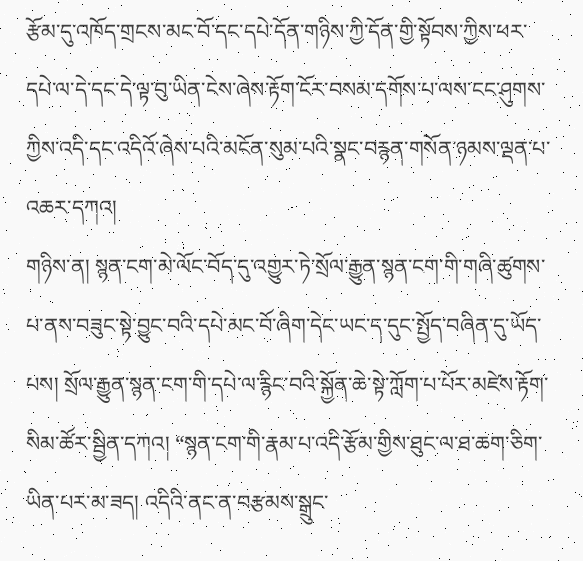རྩོམ་དུ་འཁོད་གྲངས་མང་བོ་དང་དཔེ་དོན་གཉིས་ཀྱི་དོན་གྱི་སྟོབས་ཀྱིས་ཕར་དཔེ་ལ་དེ་དང་དེ་ལྟ་བུ་ཡིན་ངེས་ཞེས་རྟོག་ངོར་བསམ་དགོས་པ་ལས་ངང་ཤུགས་ཀྱིས་འདི་དང་འདིའོ་ཞེས་པའི་མངོན་སུམ་པའི་སྣང་བརྙན་གསོན་ཉམས་ལྡན་པ་འཆར་དཀའ།
གཉིས་ན། སྙན་ངག་མེ་ལོང་བོད་དུ་འགྱུར་ཏེ་སྲོལ་རྒྱུན་སྙན་ངག་གི་གཞི་ཚུགས་པ་ནས་བཟུང་སྟེ་བྱུང་བའི་དཔེ་མང་བོ་ཞིག་དེང་ཡང་ད་དུང་སྤྱོད་བཞིན་དུ་ཡོད་པས། སྲོལ་རྒྱུན་སྙན་ངག་གི་དཔེ་ལ་རྙིང་བའི་སྐྱོན་ཆེ་སྟེ་ཀློག་པ་པོར་མཛེས་རྟོག་སིམ་ཚོར་སྦྱིན་དཀའ། “སྙན་ངག་གི་རྣམ་པ་འདི་རྩོམ་གྱིས་ཐུང་ལ་ཐ་ཆག་ཅིག་ཡིན་པར་མ་ཟད། འདིའི་ནང་ན་བརྩམས་སྒྲུང་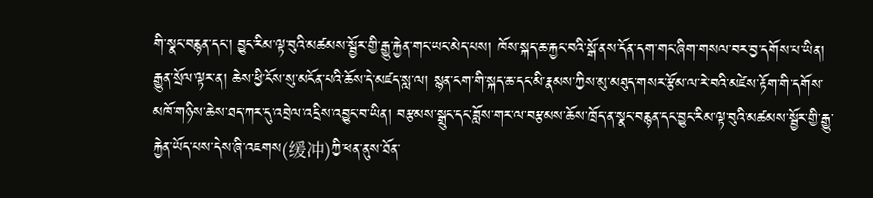གི་སྣང་བརྙན་དང་། བྱུང་རིམ་ལྟ་བུའི་མཚམས་སྦྱོར་གྱི་རྒྱུ་རྐྱེན་གང་ཡང་མེད་པས། ཁོས་སྐད་ཆ་རྐྱང་བའི་སྒོ་ནས་དོན་དག་གང་ཞིག་གསལ་བར་བྱ་དགོས་པ་ཡིན། རྒྱུན་སྲོལ་ལྟར་ན། ཆེས་ཕྱི་ངོས་སུ་མངོན་པའི་ཆོས་དེ་མཛད་སླ་ལ། སྙན་ངག་གི་སྐད་ཆ་དང་མི་རྣམས་ཀྱིས་མུ་མཐུད་གསར་རྩོམ་ལ་རེ་བའི་མཛེས་རྟོག་གི་དགོས་མཁོ་གཉིས་ཆེས་ཐད་ཀར་དུ་འབྲེལ་འདྲིས་འབྱུང་བ་ཡིན། བརྩམས་སྒྲུང་དང་ཟློས་གར་ལ་བརྩམས་ཆོས་ཁྲོད་ན་སྣང་བརྙན་དང་བྱུང་རིམ་ལྟ་བུའི་མཚམས་སྦྱོར་གྱི་རྒྱུ་རྐྱེན་ཡོད་པས་དེས་ཞི་འཇགས(缓冲)ཀྱི་ཕན་ནུས་ཐོན་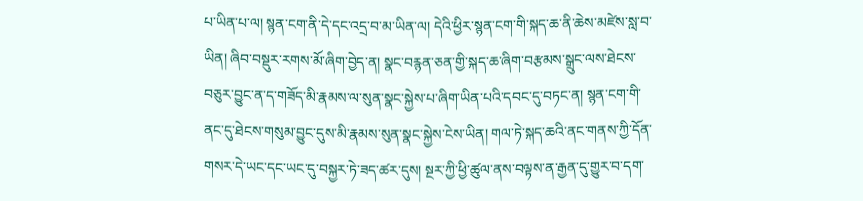པ་ཡིན་པ་ལ། སྙན་ངག་ནི་དེ་དང་འདྲ་བ་མ་ཡིན་ལ། དེའི་ཕྱིར་སྙན་ངག་གི་སྐད་ཆ་ནི་ཆེས་མཛེས་སླ་བ་ཡིན། ཞིབ་བསྡུར་རགས་མོ་ཞིག་བྱེད་ན། སྣང་བརྙན་ཅན་གྱི་སྐད་ཆ་ཞིག་བརྩམས་སྒྲུང་ལས་ཐེངས་བཅུར་བྱུང་ན་ད་གཟོད་མི་རྣམས་ལ་སུན་སྣང་སྐྱེས་པ་ཞིག་ཡིན་པའི་དབང་དུ་བཏང་ན། སྙན་ངག་གི་ནང་དུ་ཐེངས་གསུམ་བྱུང་དུས་མི་རྣམས་སུན་སྣང་སྐྱེས་ངེས་ཡིན། གལ་ཏེ་སྐད་ཆའི་ནང་གནས་ཀྱི་དོན་གསར་དེ་ཡང་དང་ཡང་དུ་བསྐྱར་ཏེ་ཟད་ཚར་དུས། སྔར་ཀྱི་ཕྱི་ཚུལ་ནས་བལྟས་ན་རྒྱན་དུ་གྱུར་བ་དག་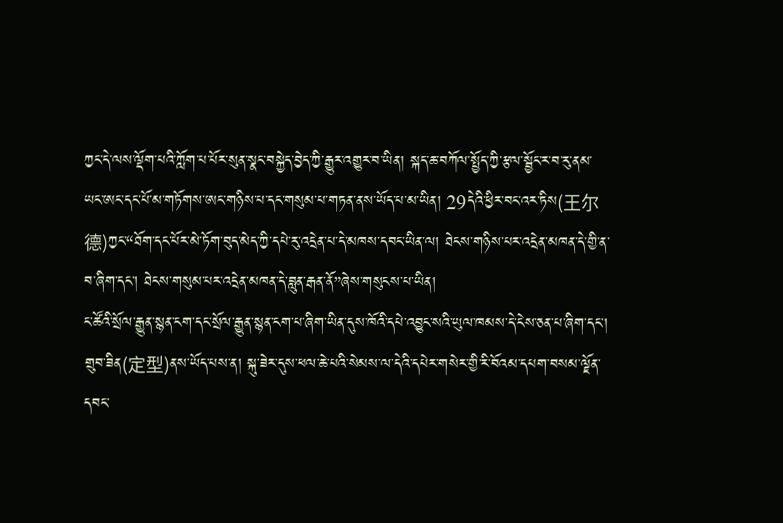ཀྱང་དེ་ལས་ལྡོག་པའི་ཀློག་པ་པོར་སུན་སྣང་བསྐྱེད་བྱེད་ཀྱི་རྒྱུར་འགྱུར་བ་ཡིན། སྐད་ཆ་བཀོལ་སྤྱོད་ཀྱི་རྩལ་སྦྱོང་ར་བ་རུ་ནམ་ཡང་ཨང་དང་པོ་མ་གཏོགས་ཨང་གཉིས་པ་དང་གསུམ་པ་གཏན་ནས་ཡོད་པ་མ་ཡིན། 29དེའི་ཕྱིར་བང་འར་ཏིས(王尔德)ཀྱང་“ཐོག་དང་པོར་མེ་ཏོག་བུད་མེད་ཀྱི་དཔེ་རུ་འདྲེན་པ་དེ་མཁས་དབང་ཡིན་ལ། ཐེངས་གཉིས་པར་འདྲེན་མཁན་དེ་གྱི་ན་བ་ཞིག་དང་། ཐེངས་གསུམ་པར་འདྲེན་མཁན་དེ་བླུན་རྒན་ནོ”ཞེས་གསུངས་པ་ཡིན།
ང་ཚོའི་སྲོལ་རྒྱུན་སྙན་ངག་དང་སྲོལ་རྒྱུན་སྙན་ངག་པ་ཞིག་ཡིན་དུས་ཁོའི་དཔེ་འབྱུང་སའི་ཡུལ་ཁམས་དེ་ངེས་ཅན་པ་ཞིག་དང་། གྲུབ་ཟིན(定型)ནས་ཡོད་པས་ན། སྐུ་ཟེར་དུས་ཕལ་ཆེ་པའི་སེམས་ལ་དེའི་དཔེར་གསེར་གྱི་རི་བོའམ་དཔག་བསམ་ལྗོན་དབང་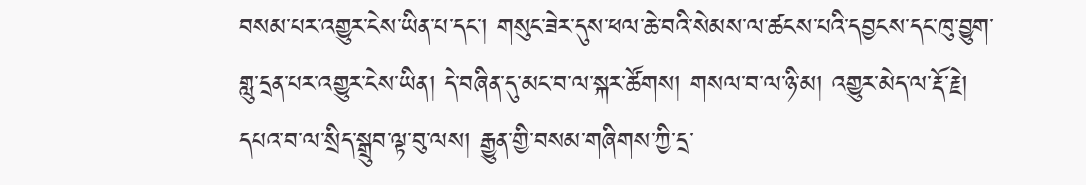བསམ་པར་འགྱུར་ངེས་ཡིན་པ་དང་། གསུང་ཟེར་དུས་ཕལ་ཆེ་བའི་སེམས་ལ་ཚངས་པའི་དབྱངས་དང་ཁུ་བྱུག་གླུ་དྲན་པར་འགྱུར་ངེས་ཡིན། དེ་བཞིན་དུ་མང་བ་ལ་སྐར་ཚོགས། གསལ་བ་ལ་ཉི་མ། འགྱུར་མེད་ལ་རྡོ་རྗེ། དཔའ་བ་ལ་སྲིད་སྒྲུབ་ལྟ་བུ་ལས། རྒྱུན་གྱི་བསམ་གཞིགས་ཀྱི་དྲ་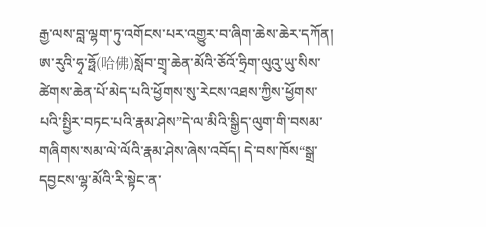རྒྱ་ལས་བླ་ལྷག་ཏུ་འགོངས་པར་འགྱུར་བ་ཞིག་ཆེས་ཆེར་དཀོན། ཨ་རུའི་ཧྭ་ཧྥོ(哈佛)སློབ་གྲྭ་ཆེན་མོའི་ཅོའོ་ཧྲིག་ལུའུ་ཡུ་སིས་ཚེགས་ཆེན་པོ་མེད་པའི་ཕྱོགས་སུ་རེངས་འཐས་ཀྱིས་ཕྱོགས་པའི་སྤྱིར་བཏང་པའི་རྣམ་ཤེས”དེ་ལ་མིའི་སྒྱིད་ལུག་གི་བསམ་གཞིགས་སམ་ལེ་ལོའི་རྣམ་ཤེས་ཞེས་འབོད། དེ་བས་ཁོས“སྒྲ་དབྱངས་ལྷ་མོའི་རི་སྟེང་ན་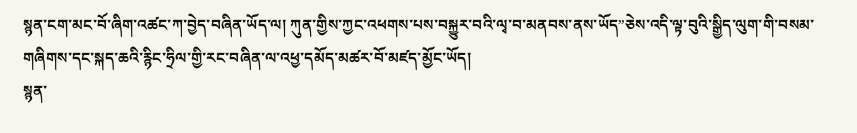སྙན་ངག་མང་བོ་ཞིག་འཚང་ཀ་བྱེད་བཞིན་ཡོད་ལ། ཀུན་གྱིས་ཀྱང་འཕགས་པས་བསྐྱུར་བའི་ལྭ་བ་མནབས་ནས་ཡོད”ཅེས་འདི་ལྟ་བུའི་སྒྱིད་ལུག་གི་བསམ་གཞིགས་དང་སྐད་ཆའི་རྙིང་ཧྲིལ་གྱི་རང་བཞིན་ལ་འཕྱ་དམོད་མཚར་བོ་མཛད་མྱོང་ཡོད།
སྙན་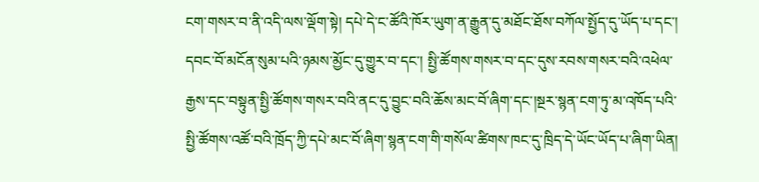ངག་གསར་བ་ནི་འདི་ལས་ལྡོག་སྟེ། དཔེ་དེ་ང་ཚོའི་ཁོར་ཡུག་ན་རྒྱུན་དུ་མཐོང་ཐོས་བཀོལ་སྤྱོད་དུ་ཡོད་པ་དང་། དབང་བོ་མངོན་སུམ་པའི་ཉམས་མྱོང་དུ་གྱུར་བ་དང་། སྤྱི་ཚོགས་གསར་བ་དང་དུས་རབས་གསར་བའི་འཕེལ་རྒྱས་དང་བསྟུན་སྤྱི་ཚོགས་གསར་བའི་ནང་དུ་བྱུང་བའི་ཆོས་མང་བོ་ཞིག་དང་།སྔར་སྙན་ངག་ཏུ་མ་འཁོད་པའི་སྤྱི་ཚོགས་འཚོ་བའི་ཁྲོད་ཀྱི་དཔེ་མང་བོ་ཞིག་སྙན་ངག་གི་གསོལ་ཚིགས་ཁང་དུ་ཁྲིད་དེ་ཡོང་ཡོད་པ་ཞིག་ཡིན།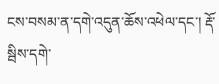ངས་བསམ་ན་དགེ་འདུན་ཆོས་འཕེལ་དང་། རྡོ་སྦིས་དགེ་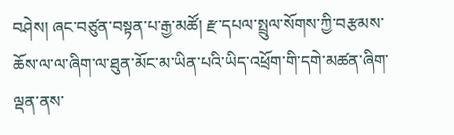བཤེས། ཞང་བཙུན་བསྟན་པ་རྒྱ་མཚོ། རྫ་དཔལ་སྤྲུལ་སོགས་ཀྱི་བརྩམས་ཆོས་ལ་ལ་ཞིག་ལ་ཐུན་མོང་མ་ཡིན་པའི་ཡིད་འཕྲོག་གི་དགེ་མཚན་ཞིག་ལྡན་ནས་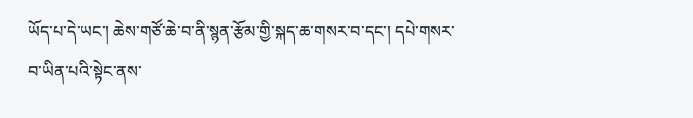ཡོད་པ་དེ་ཡང་། ཆེས་གཙོ་ཆེ་བ་ནི་སྙན་རྩོམ་གྱི་སྐད་ཆ་གསར་བ་དང་། དཔེ་གསར་བ་ཡིན་པའི་སྟེང་ནས་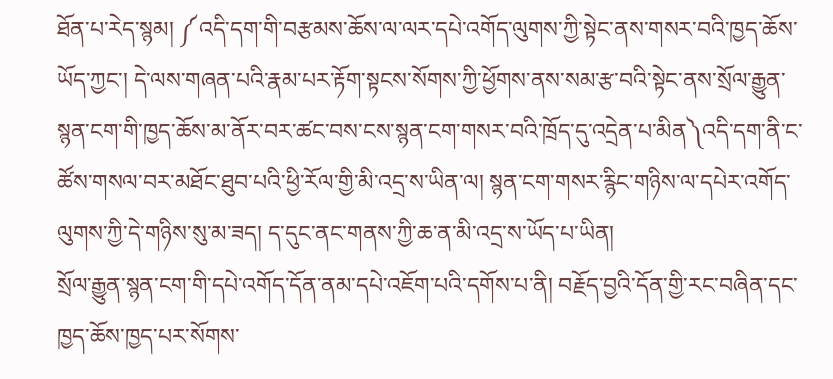ཐོན་པ་རེད་སྙམ། ༼འདི་དག་གི་བརྩམས་ཆོས་ལ་ལར་དཔེ་འགོད་ལུགས་ཀྱི་སྟེང་ནས་གསར་བའི་ཁྱད་ཆོས་ཡོད་ཀྱང་། དེ་ལས་གཞན་པའི་རྣམ་པར་རྟོག་སྟངས་སོགས་ཀྱི་ཕྱོགས་ནས་སམ་རྩ་བའི་སྟེང་ནས་སྲོལ་རྒྱུན་སྙན་ངག་གི་ཁྱད་ཆོས་མ་ནོར་བར་ཚང་བས་ངས་སྙན་ངག་གསར་བའི་ཁྲོད་དུ་འདྲེན་པ་མིན༽འདི་དག་ནི་ང་ཚོས་གསལ་བར་མཐོང་ཐུབ་པའི་ཕྱི་རོལ་གྱི་མི་འདྲ་ས་ཡིན་ལ། སྙན་ངག་གསར་རྙིང་གཉིས་ལ་དཔེར་འགོད་ལུགས་ཀྱི་དེ་གཉིས་སུ་མ་ཟད། ད་དུང་ནང་གནས་ཀྱི་ཆ་ན་མི་འདྲ་ས་ཡོད་པ་ཡིན།
སྲོལ་རྒྱུན་སྙན་ངག་གི་དཔེ་འགོད་དོན་ནམ་དཔེ་འཇོག་པའི་དགོས་པ་ནི། བརྗོད་བྱའི་དོན་གྱི་རང་བཞིན་དང་ཁྱད་ཆོས་ཁྱད་པར་སོགས་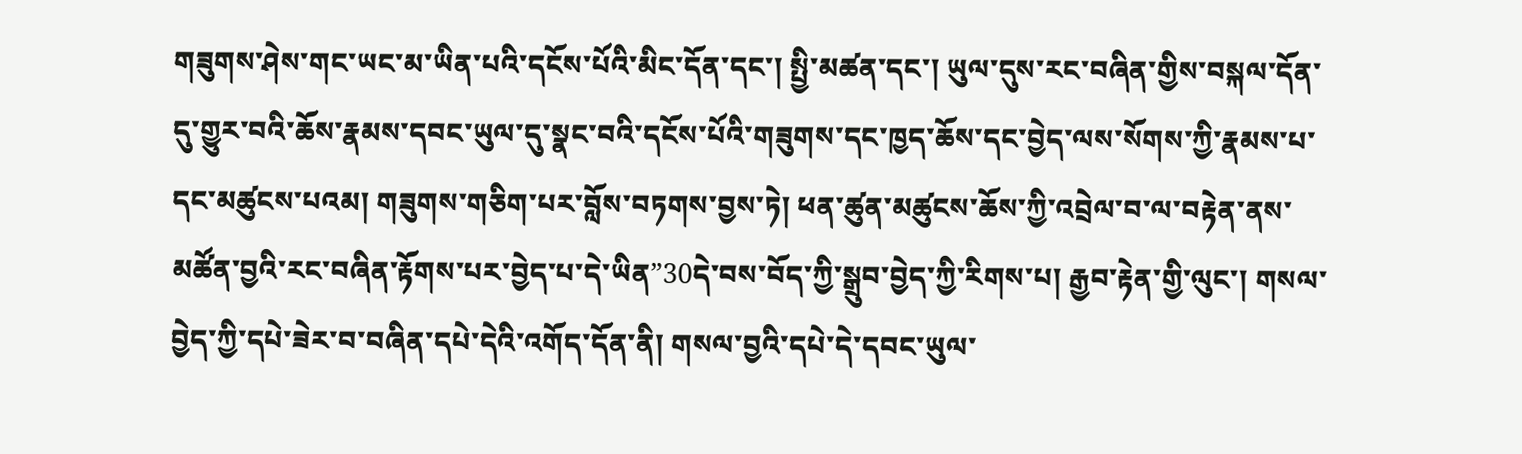གཟུགས་ཤེས་གང་ཡང་མ་ཡིན་པའི་དངོས་པོའི་མིང་དོན་དང་། སྤྱི་མཚན་དང་། ཡུལ་དུས་རང་བཞིན་གྱིས་བསྐལ་དོན་དུ་གྱུར་བའི་ཆོས་རྣམས་དབང་ཡུལ་དུ་སྣང་བའི་དངོས་པོའི་གཟུགས་དང་ཁྱད་ཆོས་དང་བྱེད་ལས་སོགས་ཀྱི་རྣམས་པ་དང་མཚུངས་པའམ། གཟུགས་གཅིག་པར་བློས་བཏགས་བྱས་ཏེ། ཕན་ཚུན་མཚུངས་ཆོས་ཀྱི་འབྲེལ་བ་ལ་བརྟེན་ནས་མཚོན་བྱའི་རང་བཞིན་རྟོགས་པར་བྱེད་པ་དེ་ཡིན”30དེ་བས་བོད་ཀྱི་སྒྲུབ་བྱེད་ཀྱི་རིགས་པ། རྒྱབ་རྟེན་གྱི་ལུང་། གསལ་བྱེད་ཀྱི་དཔེ་ཟེར་བ་བཞིན་དཔེ་དེའི་འགོད་དོན་ནི། གསལ་བྱའི་དཔེ་དེ་དབང་ཡུལ་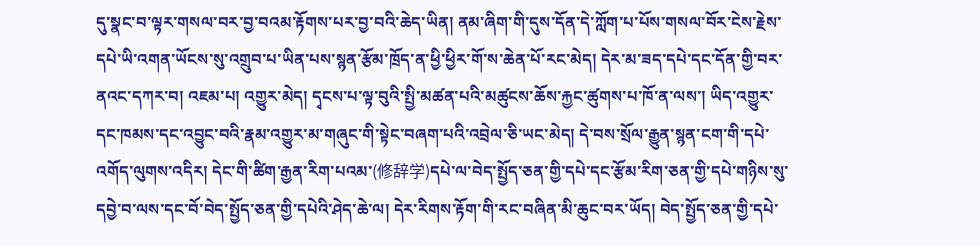དུ་སྣང་བ་ལྟར་གསལ་བར་བྱ་བའམ་རྟོགས་པར་བྱ་བའི་ཆེད་ཡིན། ནམ་ཞིག་གི་དུས་དོན་དེ་ཀློག་པ་པོས་གསལ་བོར་ངེས་རྗེས་དཔེ་ཡི་འགན་ཡོངས་སུ་འགྲུབ་པ་ཡིན་པས་སྙན་རྩོམ་ཁྲོད་ན་ཕྱི་ཕྱིར་གོ་ས་ཆེན་པོ་རང་མེད། དེར་མ་ཟད་དཔེ་དང་དོན་གྱི་བར་ནའང་དཀར་བ། འཇམ་པ། འགྱུར་མེད། དྭངས་པ་ལྟ་བུའི་སྤྱི་མཚན་པའི་མཚུངས་ཆོས་རྐྱང་ཚུགས་པ་ཁོ་ན་ལས་། ཡིད་འགྱུར་དང་ཁམས་དང་འབྱུང་བའི་རྣམ་འགྱུར་མ་གཞུང་གི་སྟེང་བཞག་པའི་འབྲེལ་ཅི་ཡང་མེད། དེ་བས་སྲོལ་རྒྱུན་སྙན་ངག་གི་དཔེ་འགོད་ལུགས་འདིར། དེང་གི་ཚིག་རྒྱན་རིག་པའམ་(修辞学)དཔེ་ལ་བེད་སྤྱོད་ཅན་གྱི་དཔེ་དང་རྩོམ་རིག་ཅན་གྱི་དཔེ་གཉིས་སུ་དབྱེ་བ་ལས་དང་བོ་བེད་སྤྱོད་ཅན་གྱི་དཔེའི་ཤེད་ཆེ་ལ། དེར་རིགས་རྟོག་གི་རང་བཞིན་མི་ཆུང་བར་ཡོད། བེད་སྤྱོད་ཅན་གྱི་དཔེ་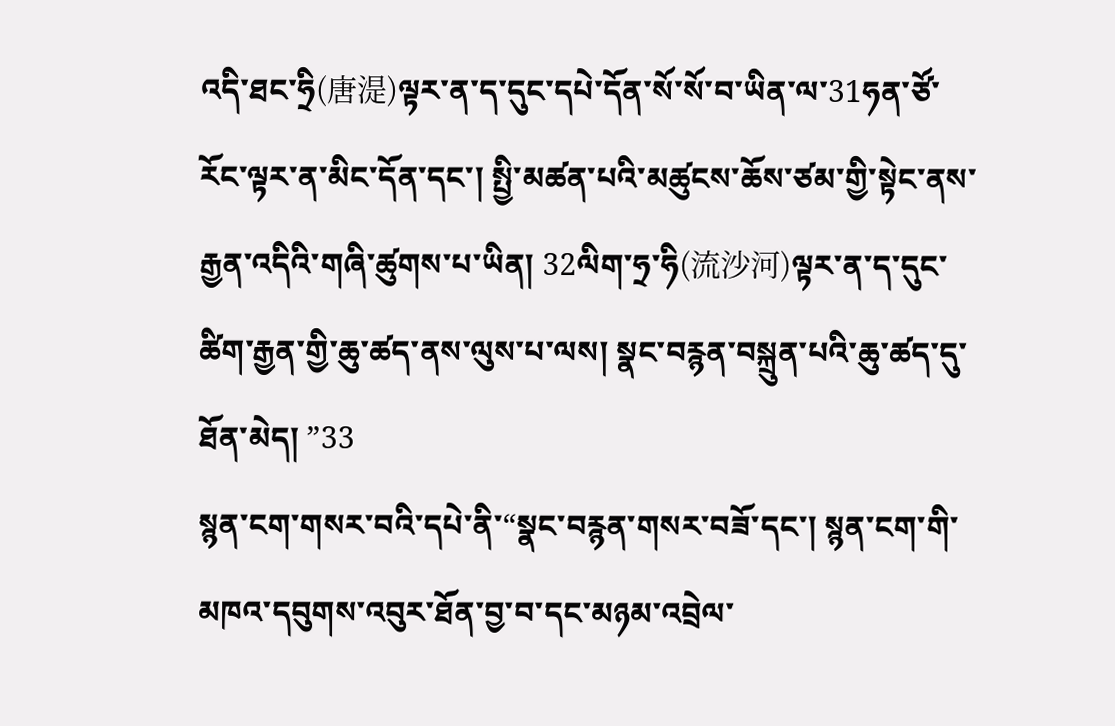འདི་ཐང་ཧྲི(唐湜)ལྟར་ན་ད་དུང་དཔེ་དོན་སོ་སོ་བ་ཡིན་ལ་31ཧན་ཙོ་རོང་ལྟར་ན་མིང་དོན་དང་། སྤྱི་མཚན་པའི་མཚུངས་ཆོས་ཙམ་གྱི་སྟེང་ནས་རྒྱན་འདིའི་གཞི་ཚུགས་པ་ཡིན། 32ལིག་ཧྲ་ཧི(流沙河)ལྟར་ན་ད་དུང་ཚིག་རྒྱན་གྱི་ཆུ་ཚད་ནས་ལུས་པ་ལས། སྣང་བརྙན་བསྐྲུན་པའི་ཆུ་ཚད་དུ་ཐོན་མེད། ”33
སྙན་ངག་གསར་བའི་དཔེ་ནི་“སྣང་བརྙན་གསར་བཟོ་དང་། སྙན་ངག་གི་མཁའ་དབུགས་འབུར་ཐོན་བྱ་བ་དང་མཉམ་འབྲེལ་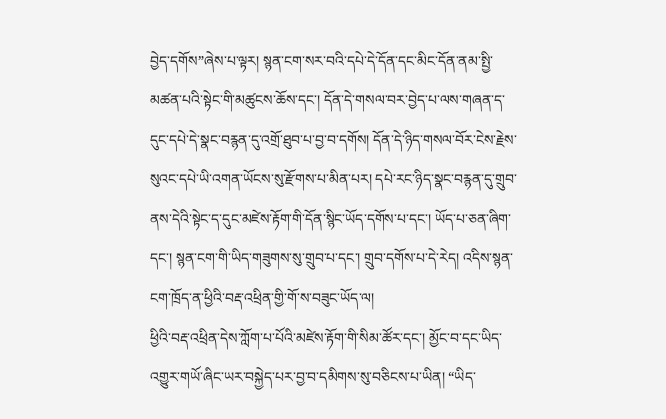བྱེད་དགོས”ཞེས་པ་ལྟར། སྙན་ངག་སར་བའི་དཔེ་དེ་དོན་དང་མིང་དོན་ནམ་སྤྱི་མཚན་པའི་སྟེང་གི་མཚུངས་ཆོས་དང་། དོན་དེ་གསལ་བར་བྱེད་པ་ལས་གཞན་ད་དུང་དཔེ་དེ་སྣང་བརྙན་དུ་འགྲོ་ཐུབ་པ་བྱ་བ་དགོས། དོན་དེ་ཉིད་གསལ་བོར་ངེས་རྗེས་སུའང་དཔེ་ཡི་འགན་ཡོངས་སུ་རྫོགས་པ་མིན་པར། དཔེ་རང་ཉིད་སྣང་བརྙན་དུ་གྲུབ་ནས་དེའི་སྟེང་ད་དུང་མཛེས་རྟོག་གི་དོན་སྙིང་ཡོད་དགོས་པ་དང་། ཡོད་པ་ཅན་ཞིག་དང་། སྙན་ངག་གི་ཡིད་གཟུགས་སུ་གྲུབ་པ་དང་། གྲུབ་དགོས་པ་དེ་རེད། འདིས་སྙན་ངག་ཁྲོད་ན་ཕྱིའི་བརྡ་འཕྲིན་གྱི་གོ་ས་བཟུང་ཡོད་ལ།
ཕྱིའི་བརྡ་འཕྲིན་དེས་ཀློག་པ་པོའི་མཛེས་རྟོག་གི་སིམ་ཚོར་དང་། མྱོང་བ་དང་ཡིད་འགྱུར་གཡོ་ཞིང་ཡར་བསྐྱེད་པར་བྱ་བ་དམིགས་སུ་བཅིངས་པ་ཡིན། “ཡིད་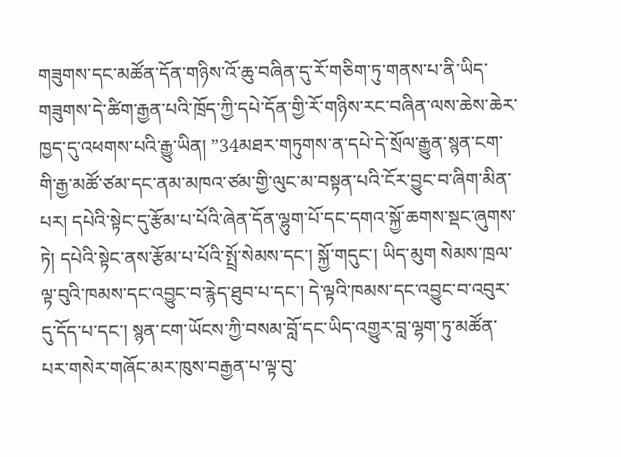གཟུགས་དང་མཚོན་དོན་གཉིས་འོ་ཆུ་བཞིན་དུ་རོ་གཅིག་ཏུ་གནས་པ་ནི་ཡིད་གཟུགས་དེ་ཚིག་རྒྱན་པའི་ཁྲོད་ཀྱི་དཔེ་དོན་གྱི་རོ་གཉིས་རང་བཞིན་ལས་ཆེས་ཆེར་ཁྱད་དུ་འཕགས་པའི་རྒྱུ་ཡིན། ”34མཐར་གཏུགས་ན་དཔེ་དེ་སྲོལ་རྒྱུན་སྙན་ངག་གི་རྒྱ་མཚོ་ཙམ་དང་ནམ་མཁའ་ཙམ་གྱི་ལུང་མ་བསྟན་པའི་ངོར་བྱུང་བ་ཞིག་མིན་པར། དཔེའི་སྟེང་དུ་རྩོམ་པ་པོའི་ཞེན་དོན་ལྷུག་པོ་དང་དགའ་སྐྱོ་ཆགས་སྡང་ཞུགས་ཏེ། དཔེའི་སྟེང་ནས་རྩོམ་པ་པོའི་སྤྲོ་སེམས་དང་། སྐྱོ་གདུང་། ཡིད་མུག སེམས་ཁྲལ་ལྟ་བུའི་ཁམས་དང་འབྱུང་བ་རྙེད་ཐུབ་པ་དང་། དེ་ལྟའི་ཁམས་དང་འབྱུང་བ་འབུར་དུ་དོད་པ་དང་། སྙན་ངག་ཡོངས་ཀྱི་བསམ་བློ་དང་ཡིད་འགྱུར་བླ་ལྷག་ཏུ་མཚོན་པར་གསེར་གཞོང་མར་ཁུས་བརྒྱན་པ་ལྟ་བུ་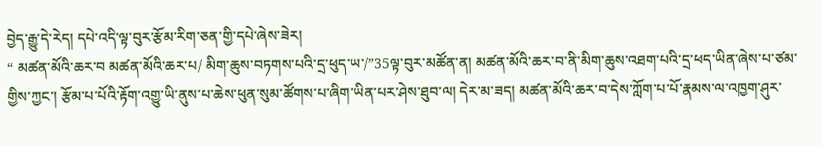བྱེད་རྒྱུ་དེ་རེད། དཔེ་འདི་ལྟ་བུར་རྩོམ་རིག་ཅན་གྱི་དཔེ་ཞེས་ཟེར།
“ མཚན་མོའི་ཆར་བ མཚན་མོའི་ཆར་པ/ མིག་ཆུས་བཏགས་པའི་དྲ་ཕུད་ཡ་/”35ལྟ་བུར་མཚོན་ན། མཚན་མོའི་ཆར་བ་ནི་མིག་ཆུས་འཐག་པའི་དྲ་ཕད་ཡིན་ཞེས་པ་ཙམ་གྱིས་ཀྱང་། རྩོམ་པ་པོའི་རྟོག་འགྱུ་ཡི་ནུས་པ་ཆེས་ཕུན་སུམ་ཚོགས་པ་ཞིག་ཡིན་པར་ཤེས་ཐུབ་ལ། དེར་མ་ཟད། མཚན་མོའི་ཆར་བ་དེས་ཀློག་པ་པོ་རྣམས་ལ་འཁྱག་ཤུར་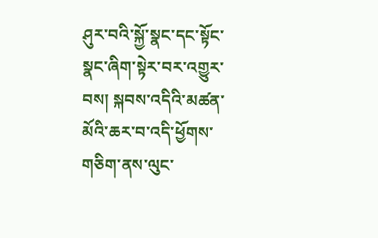ཤུར་བའི་སྐྱོ་སྣང་དང་སྟོང་སྣང་ཞིག་སྟེར་བར་འགྱུར་བས། སྐབས་འདིའི་མཚན་མོའི་ཆར་བ་འདི་ཕྱོགས་གཅིག་ནས་ལུང་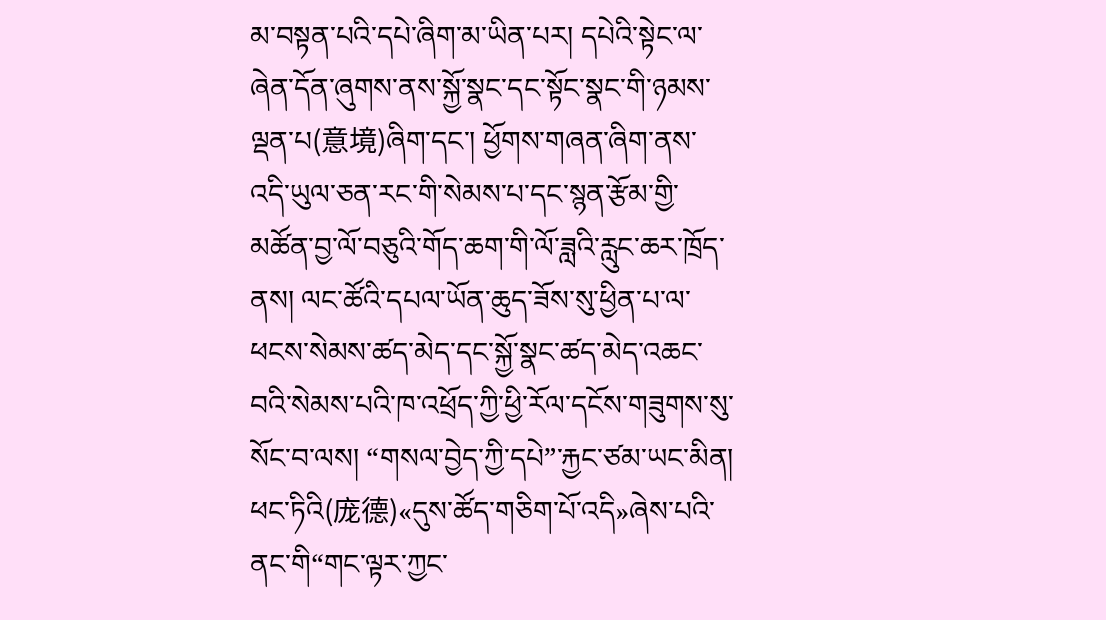མ་བསྟན་པའི་དཔེ་ཞིག་མ་ཡིན་པར། དཔེའི་སྟེང་ལ་ཞེན་དོན་ཞུགས་ནས་སྐྱོ་སྣང་དང་སྟོང་སྣང་གི་ཉམས་ལྡན་པ(意境)ཞིག་དང་། ཕྱོགས་གཞན་ཞིག་ནས་འདི་ཡུལ་ཅན་རང་གི་སེམས་པ་དང་སྙན་རྩོམ་གྱི་མཚོན་བྱ་ལོ་བཅུའི་གོད་ཆག་གི་ལོ་ཟླའི་རླུང་ཆར་ཁྲོད་ནས། ལང་ཚོའི་དཔལ་ཡོན་ཆུད་ཟོས་སུ་ཕྱིན་པ་ལ་ཕངས་སེམས་ཚད་མེད་དང་སྐྱོ་སྣང་ཚད་མེད་འཆང་བའི་སེམས་པའི་ཁ་འཕྲོད་ཀྱི་ཕྱི་རོལ་དངོས་གཟུགས་སུ་སོང་བ་ལས། “གསལ་བྱེད་ཀྱི་དཔེ”་རྐྱང་ཙམ་ཡང་མིན།
ཕང་ཏིའི(庞德)«དུས་ཚོད་གཅིག་པོ་འདི»ཞེས་པའི་ནང་གི“གང་ལྟར་ཀྱང་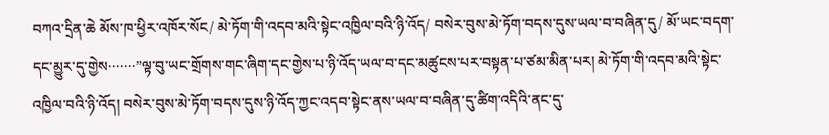བཀའ་དྲིན་ཆེ མོས་ཁ་ཕྱིར་འཁོར་སོང/ མེ་ཏོག་གི་འདབ་མའི་སྟེང་འཁྱིལ་བའི་ཉི་འོད/ བསེར་བུས་མེ་ཏོག་བདས་དུས་ཡལ་བ་བཞིན་དུ/ མོ་ཡང་བདག་དང་མྱུར་དུ་གྱེས·······”ལྟ་བུ་ཡང་གྲོགས་གང་ཞིག་དང་གྱེས་པ་ཉི་འོད་ཡལ་བ་དང་མཚུངས་པར་བསྟན་པ་ཙམ་མིན་པར། མེ་ཏོག་གི་འདབ་མའི་སྟེང་འཁྱིལ་བའི་ཉི་འོད། བསེར་བུས་མེ་ཏོག་བདས་དུས་ཉི་འོད་ཀྱང་འདབ་སྟེང་ནས་ཡལ་བ་བཞིན་དུ་ཚིག་འདིའི་ནང་དུ་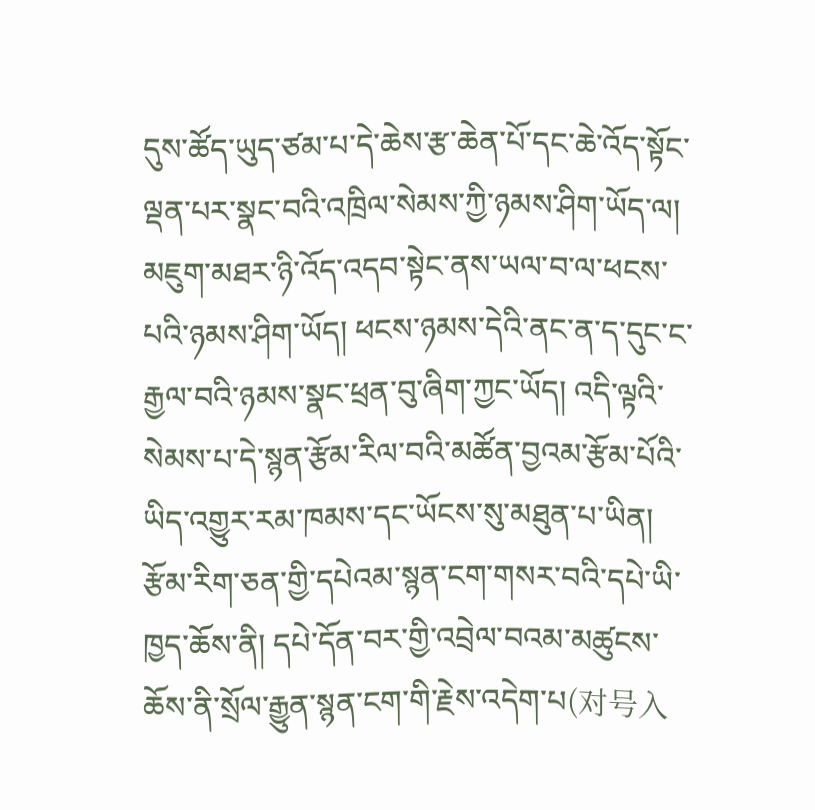དུས་ཚོད་ཡུད་ཙམ་པ་དེ་ཆེས་རྩ་ཆེན་པོ་དང་ཆེ་འོད་སྟོང་ལྡན་པར་སྣང་བའི་འཁྲིལ་སེམས་ཀྱི་ཉམས་ཤིག་ཡོད་ལ། མཇུག་མཐར་ཉི་འོད་འདབ་སྟེང་ནས་ཡལ་བ་ལ་ཕངས་པའི་ཉམས་ཤིག་ཡོད། ཕངས་ཉམས་དེའི་ནང་ན་ད་དུང་ང་རྒྱལ་བའི་ཉམས་སྣང་ཕྲན་བུ་ཞིག་ཀྱང་ཡོད། འདི་ལྟའི་སེམས་པ་དེ་སྙན་རྩོམ་རིལ་བའི་མཚོན་བྱའམ་རྩོམ་པོའི་ཡིད་འགྱུར་རམ་ཁམས་དང་ཡོངས་སུ་མཐུན་པ་ཡིན།
རྩོམ་རིག་ཅན་གྱི་དཔེའམ་སྙན་ངག་གསར་བའི་དཔེ་ཡི་ཁྱད་ཆོས་ནི། དཔེ་དོན་བར་གྱི་འབྲེལ་བའམ་མཚུངས་ཆོས་ནི་སྲོལ་རྒྱུན་སྙན་ངག་གི་རྗེས་འདེག་པ(对号入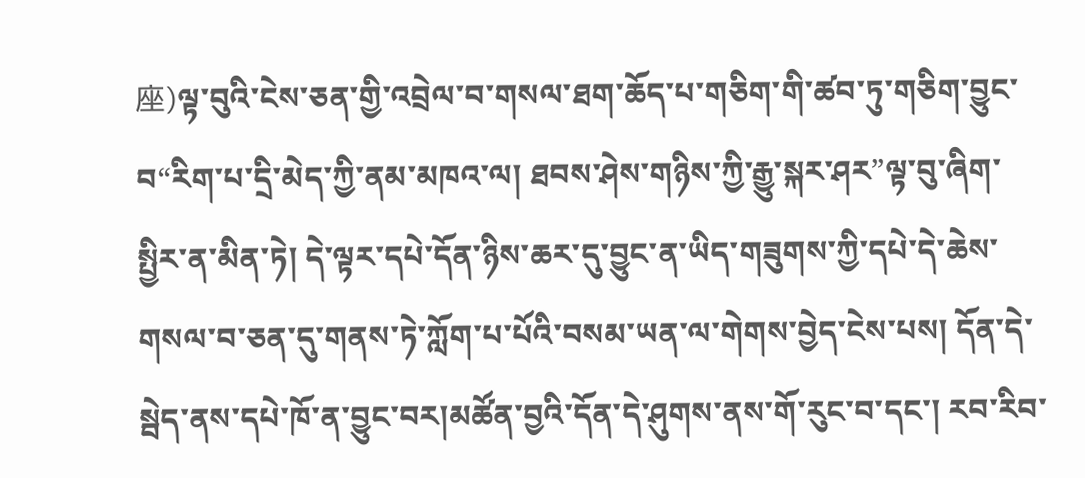座)ལྟ་བུའི་ངེས་ཅན་གྱི་འབྲེལ་བ་གསལ་ཐག་ཆོད་པ་གཅིག་གི་ཚབ་ཏུ་གཅིག་བྱུང་བ“རིག་པ་དྲི་མེད་ཀྱི་ནམ་མཁའ་ལ། ཐབས་ཤེས་གཉིས་ཀྱི་རྒྱུ་སྐར་ཤར”ལྟ་བུ་ཞིག་སྤྱིར་ན་མིན་ཏེ། དེ་ལྟར་དཔེ་དོན་ཉིས་ཆར་དུ་བྱུང་ན་ཡིད་གཟུགས་ཀྱི་དཔེ་དེ་ཆེས་གསལ་བ་ཅན་དུ་གནས་ཏེ་ཀློག་པ་པོའི་བསམ་ཡན་ལ་གེགས་བྱེད་ངེས་པས། དོན་དེ་སྦེད་ནས་དཔེ་ཁོ་ན་བྱུང་བར།མཚོན་བྱའི་དོན་དེ་ཤུགས་ནས་གོ་རུང་བ་དང་། རབ་རིབ་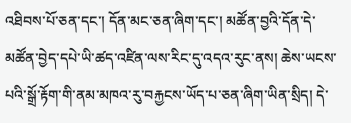འཐིབས་པོ་ཅན་དང་། དོན་མང་ཅན་ཞིག་དང་། མཚོན་བྱའི་དོན་དེ་མཚོན་བྱེད་དཔེ་ཡི་ཚད་འཛིན་ལས་རིང་དུ་འདའ་རུང་ནས། ཆེས་ཡངས་པའི་སྒྲོ་རྟོག་གི་ནམ་མཁའ་རུ་བརྐྱངས་ཡོད་པ་ཅན་ཞིག་ཡིན་སྲིད། དེ་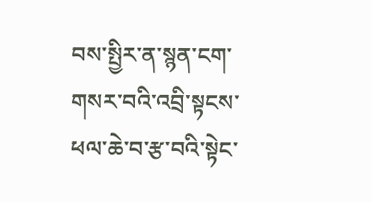བས་སྤྱིར་ན་སྙན་ངག་གསར་བའི་འབྲི་སྟངས་ཕལ་ཆེ་བ་རྩ་བའི་སྟེང་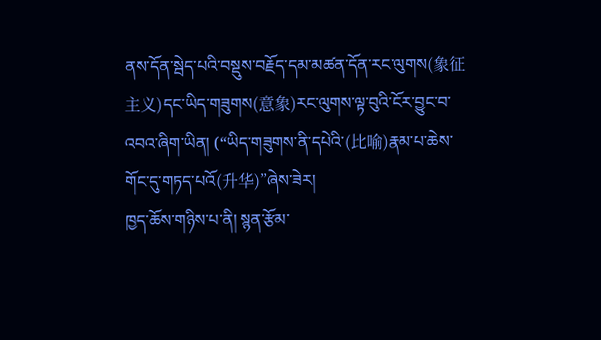ནས་དོན་སྦེད་པའི་བསྡུས་བརྗོད་དམ་མཚན་དོན་རང་ལུགས(象征主义)དང་ཡིད་གཟུགས(意象)རང་ལུགས་ལྟ་བུའི་ངོར་བྱུང་བ་འབའ་ཞིག་ཡིན། (“ཡིད་གཟུགས་ནི་དཔེའི་(比喻)རྣམ་པ་ཆེས་གོང་དུ་གཏད་པའོ(升华)”ཞེས་ཟེར།
ཁྱད་ཆོས་གཉིས་པ་ནི། སྙན་རྩོམ་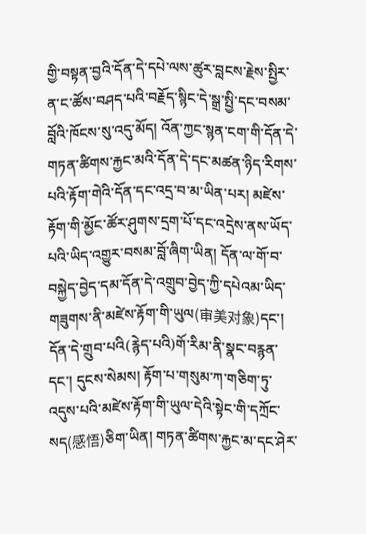གྱི་བསྟན་བྱའི་དོན་དེ་དཔེ་ལས་ཚུར་བླངས་རྗེས་སྤྱིར་ན་ང་ཚོས་བཤད་པའི་བརྗོད་སྙིང་དེ་སྒྲ་སྤྱི་དང་བསམ་བློའི་ཁོངས་སུ་འདུ་མོད། འོན་ཀྱང་སྙན་ངག་གི་དོན་དེ་གཏན་ཚིགས་རྐྱང་མའི་དོན་དེ་དང་མཚན་ཉིད་རིགས་པའི་རྟོག་གེའི་དོན་དང་འདྲ་བ་མ་ཡིན་པར། མཛེས་རྟོག་གི་མྱོང་ཚོར་ཤུགས་དྲག་པོ་དང་འདྲེས་ནས་ཡོད་པའི་ཡིད་འགྱུར་བསམ་བློ་ཞིག་ཡིན། དོན་ལ་གོ་བ་བསྐྱེད་བྱེད་དམ་དོན་དེ་འགྲུབ་བྱེད་ཀྱི་དཔེའམ་ཡིད་གཟུགས་ནི་མཛེས་རྟོག་གི་ཡུལ(审美对象)དང་། དོན་དེ་གྲུབ་པའི(རྙེད་པའི)གོ་རིམ་ནི་སྣང་བརྙན་དང་། དུངས་སེམས། རྟོག་པ་གསུམ་ཀ་གཅིག་ཏུ་འདུས་པའི་མཛེས་རྟོག་གི་ཡུལ་དེའི་སྟེང་གི་དཀྲོང་སད(感悟)ཅིག་ཡིན། གཏན་ཚིགས་རྐྱང་མ་དང་ཤེར་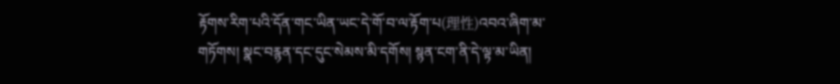རྟོགས་རིག་པའི་དོན་གང་ཡིན་ཡང་དེ་གོ་བ་ལ་རྟོག་པ(理性)འབའ་ཞིག་མ་གཏོགས། སྣང་བརྙན་དང་དུང་སེམས་མི་དགོས། སྙན་ངག་ནི་དེ་ལྟ་མ་ཡིན།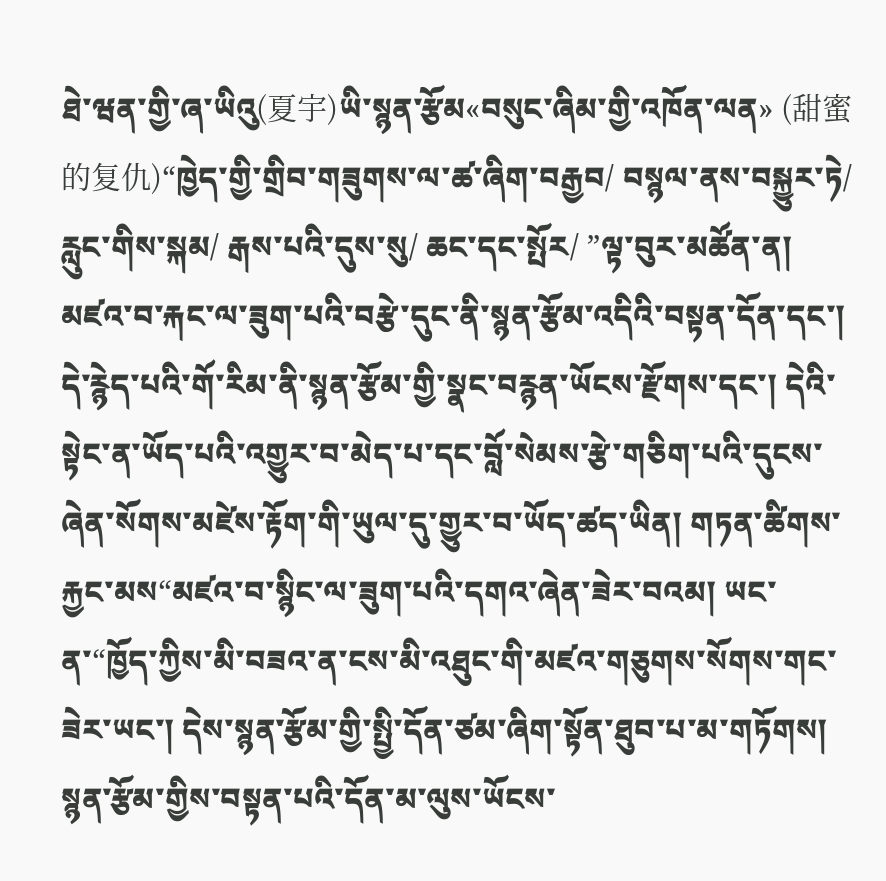ཐེ་ཝན་གྱི་ཞ་ཡིའུ(夏宇)ཡི་སྙན་རྩོམ«བསུང་ཞིམ་གྱི་འཁོན་ལན» (甜蜜的复仇)“ཁྱེད་གྱི་གྲིབ་གཟུགས་ལ་ཚ་ཞིག་བརྒྱབ/ བསྙལ་ནས་བསྐྱུར་ཏེ/ རླུང་གིས་སྐམ/ རྒས་པའི་དུས་སུ/ ཆང་དང་སྤོར/ ”ལྟ་བུར་མཚོན་ན། མཛའ་བ་རྐང་ལ་ཟུག་པའི་བརྩེ་དུང་ནི་སྙན་རྩོམ་འདིའི་བསྟན་དོན་དང་། དེ་རྙེད་པའི་གོ་རིམ་ནི་སྙན་རྩོམ་གྱི་སྣང་བརྙན་ཡོངས་རྫོགས་དང་། དེའི་སྟེང་ན་ཡོད་པའི་འགྱུར་བ་མེད་པ་དང་བློ་སེམས་རྩེ་གཅིག་པའི་དུངས་ཞེན་སོགས་མཛེས་རྟོག་གི་ཡུལ་དུ་གྱུར་བ་ཡོད་ཚད་ཡིན། གཏན་ཚིགས་རྐྱང་མས“མཛའ་བ་སྙིང་ལ་ཟུག་པའི་དགའ་ཞེན་ཟེར་བའམ། ཡང་ན་“ཁྱོད་ཀྱིས་མི་བཟའ་ན་ངས་མི་འཐུང་གི་མཛའ་གཅུགས་སོགས་གང་ཟེར་ཡང་། དེས་སྙན་རྩོམ་གྱི་སྤྱི་དོན་ཙམ་ཞིག་སྟོན་ཐུབ་པ་མ་གཏོགས། སྙན་རྩོམ་གྱིས་བསྟན་པའི་དོན་མ་ལུས་ཡོངས་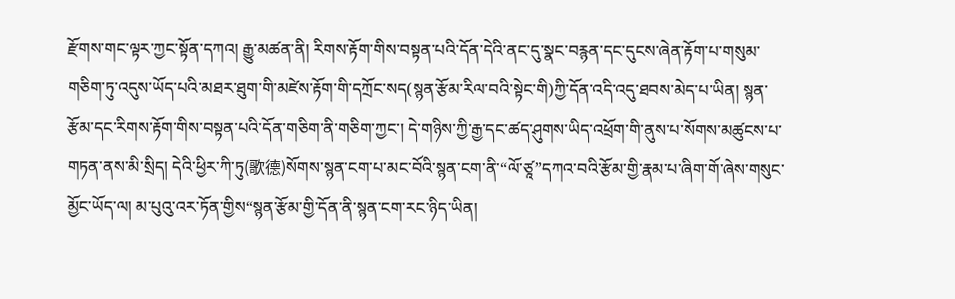རྫོགས་གང་ལྟར་ཀྱང་སྟོན་དཀའ། རྒྱུ་མཚན་ནི། རིགས་རྟོག་གིས་བསྟན་པའི་དོན་དེའི་ནང་དུ་སྣང་བརྙན་དང་དུངས་ཞེན་རྟོག་པ་གསུམ་གཅིག་ཏུ་འདུས་ཡོད་པའི་མཐར་ཐུག་གི་མཛེས་རྟོག་གི་དཀྲོང་སད(སྙན་རྩོམ་རིལ་བའི་སྟེང་གི)ཀྱི་དོན་འདི་འདུ་ཐབས་མེད་པ་ཡིན། སྙན་རྩོམ་དང་རིགས་རྟོག་གིས་བསྟན་པའི་དོན་གཅིག་ནི་གཅིག་ཀྱང་། དེ་གཉིས་ཀྱི་རྒྱ་དང་ཚད་ཤུགས་ཡིད་འཕྲོག་གི་ནུས་པ་སོགས་མཚུངས་པ་གཏན་ནས་མི་སྲིད། དེའི་ཕྱིར་ཀི་ཏུ(歌德)སོགས་སྙན་ངག་པ་མང་བོའི་སྙན་ངག་ནི་“ལོ་ཙཱ”དཀའ་བའི་རྩོམ་གྱི་རྣམ་པ་ཞིག་གོ་ཞེས་གསུང་མྱོང་ཡོད་ལ། མ་པུའུ་འར་ཏོན་གྱིས“སྙན་རྩོམ་གྱི་དོན་ནི་སྙན་ངག་རང་ཉིད་ཡིན།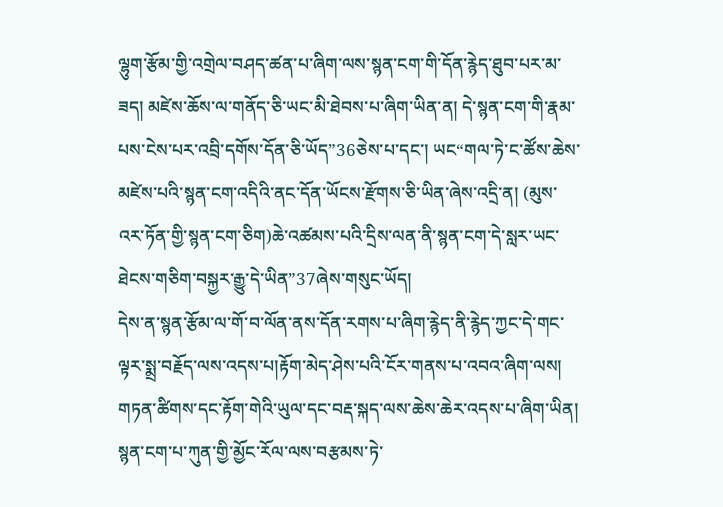ལྷུག་རྩོམ་གྱི་འགྲེལ་བཤད་ཚན་པ་ཞིག་ལས་སྙན་ངག་གི་དོན་རྙེད་ཐུབ་པར་མ་ཟད། མཛེས་ཆོས་ལ་གནོད་ཅི་ཡང་མི་ཐེབས་པ་ཞིག་ཡིན་ན། དེ་སྙན་ངག་གི་རྣམ་པས་ངེས་པར་འབྲི་དགོས་དོན་ཅི་ཡོད”36ཅེས་པ་དང་། ཡང“གལ་ཏེ་ང་ཚོས་ཆེས་མཛེས་པའི་སྙན་ངག་འདིའི་ནང་དོན་ཡོངས་རྫོགས་ཅི་ཡིན་ཞེས་འདྲི་ན། (མུས་འར་ཏོན་གྱི་སྙན་ངག་ཅིག)ཆེ་འཚམས་པའི་དྲིས་ལན་ནི་སྙན་ངག་དེ་སླར་ཡང་ཐེངས་གཅིག་བསྐྱར་རྒྱུ་དེ་ཡིན”37ཞེས་གསུང་ཡོད།
དེས་ན་སྙན་རྩོམ་ལ་གོ་བ་ལོན་ནས་དོན་རགས་པ་ཞིག་རྙེད་ནི་རྙེད་ཀྱང་དེ་གང་ལྟར་སྨྲ་བརྗོད་ལས་འདས་པ།རྟོག་མེད་ཤེས་པའི་ངོར་གནས་པ་འབའ་ཞིག་ལས། གཏན་ཚིགས་དང་རྟོག་གེའི་ཡུལ་དང་བརྡ་སྐད་ལས་ཆེས་ཆེར་འདས་པ་ཞིག་ཡིན། སྙན་ངག་པ་ཀུན་གྱི་མྱོང་རོལ་ལས་བརྩམས་ཏེ་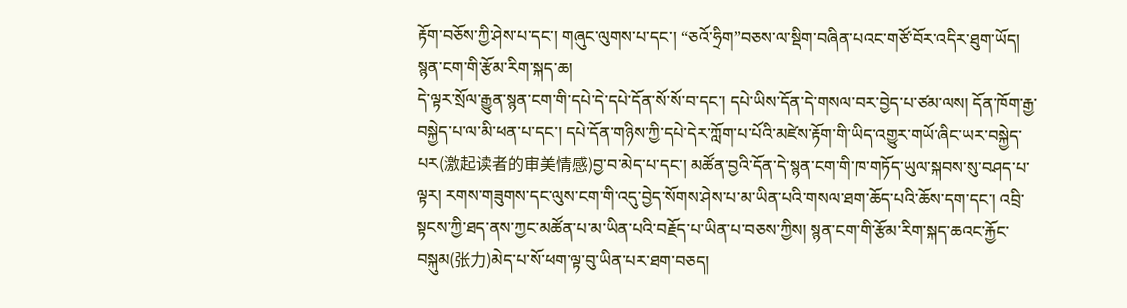རྟོག་བཅོས་ཀྱི་ཤེས་པ་དང་། གཞུང་ལུགས་པ་དང་། “ཅའོ་ཧྲིག”བཅས་ལ་སྡིག་བཞིན་པའང་གཙོ་བོར་འདིར་ཐུག་ཡོད།
སྙན་ངག་གི་རྩོམ་རིག་སྐད་ཆ།
དེ་ལྟར་སྲོལ་རྒྱུན་སྙན་ངག་གི་དཔེ་དེ་དཔེ་དོན་སོ་སོ་བ་དང་། དཔེ་ཡིས་དོན་དེ་གསལ་བར་བྱེད་པ་ཙམ་ལས། དོན་ཁོག་རྒྱ་བསྐྱེད་པ་ལ་མི་ཕན་པ་དང་། དཔེ་དོན་གཉིས་ཀྱི་དཔེ་དེར་ཀློག་པ་པོའི་མཛེས་རྟོག་གི་ཡིད་འགྱུར་གཡོ་ཞིང་ཡར་བསྐྱེད་པར(激起读者的审美情感)བྱ་བ་མེད་པ་དང་། མཚོན་བྱའི་དོན་དེ་སྙན་ངག་གི་ཁ་གཏོད་ཡུལ་སྐབས་སུ་བཤད་པ་ལྟར། རགས་གཟུགས་དང་ལུས་ངག་གི་འདུ་བྱེད་སོགས་ཤེས་པ་མ་ཡིན་པའི་གསལ་ཐག་ཆོད་པའི་ཆོས་དག་དང་། འབྲི་སྟངས་ཀྱི་ཐད་ནས་ཀྱང་མཚོན་པ་མ་ཡིན་པའི་བརྗོད་པ་ཡིན་པ་བཅས་ཀྱིས། སྙན་ངག་གི་རྩོམ་རིག་སྐད་ཆའང་རྐྱོང་བསྐུམ(张力)མེད་པ་སོ་ཕག་ལྟ་བུ་ཡིན་པར་ཐག་བཅད།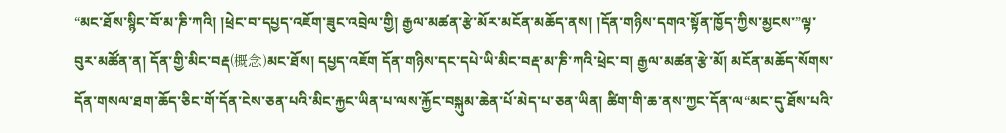“མང་ཐོས་སྙིང་བོ་མ་ཎི་ཀའི། །ཕྲེང་བ་དཔྱད་འཇོག་ཟུང་འབྲེལ་གྱི། རྒྱལ་མཚན་རྩེ་མོར་མངོན་མཆོད་ནས། །དོན་གཉིས་དགའ་སྟོན་ཁྱོད་ཀྱིས་མྱངས་”ལྟ་བུར་མཚོན་ན། དོན་གྱི་མིང་བརྡ(概念)མང་ཐོས། དཔྱད་འཇོག དོན་གཉིས་དང་དཔེ་ཡི་མིང་བརྡ་མ་ཎི་ཀའི་ཕྲེང་བ། རྒྱལ་མཚན་རྩེ་མོ། མངོན་མཆོད་སོགས་དོན་གསལ་ཐག་ཆོད་ཅིང་གོ་དོན་ངེས་ཅན་པའི་མིང་རྐྱང་ཡིན་པ་ལས་རྐྱོང་བསྐུམ་ཆེན་པོ་མེད་པ་ཅན་ཡིན། ཚིག་གི་ཆ་ནས་ཀྱང་དོན་ལ“མང་དུ་ཐོས་པའི་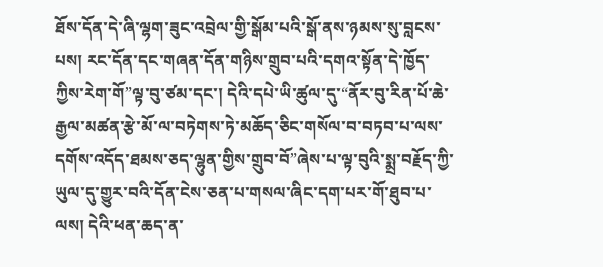ཐོས་དོན་དེ་ཞི་ལྷག་ཟུང་འབྲེལ་གྱི་སྒོམ་པའི་སྒོ་ནས་ཉམས་སུ་བླངས་པས། རང་དོན་དང་གཞན་དོན་གཉིས་གྲུབ་པའི་དགའ་སྟོན་དེ་ཁྱོད་ཀྱིས་རེག་གོ”ལྟ་བུ་ཙམ་དང་། དེའི་དཔེ་ཡི་ཚུལ་དུ་“ནོར་བུ་རིན་པོ་ཆེ་རྒྱལ་མཚན་རྩེ་མོ་ལ་བཏེགས་ཏེ་མཆོད་ཅིང་གསོལ་བ་བཏབ་པ་ལས་དགོས་འདོད་ཐམས་ཅད་ལྷུན་གྱིས་གྲུབ་བོ”ཞེས་པ་ལྟ་བུའི་སྨྲ་བརྗོད་ཀྱི་ཡུལ་དུ་གྱུར་བའི་དོན་ངེས་ཅན་པ་གསལ་ཞིང་དག་པར་གོ་ཐུབ་པ་ལས། དེའི་ཕན་ཆད་ན་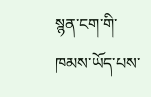སྙན་ངག་གི་ཁམས་ཡོད་པས་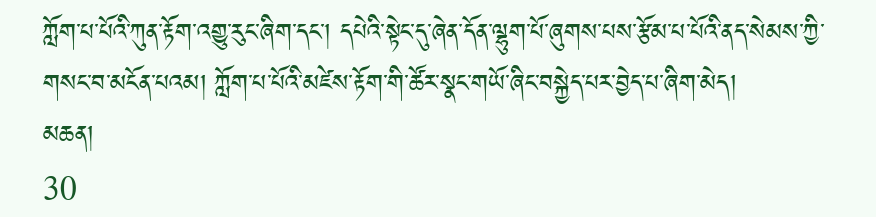ཀློག་པ་པོའི་ཀུན་རྟོག་འགྱུ་རུང་ཞིག་དང་། དཔེའི་སྟེང་དུ་ཞེན་དོན་ལྷུག་པོ་ཞུགས་པས་རྩོམ་པ་པོའི་ནད་སེམས་ཀྱི་གསང་བ་མངོན་པའམ། ཀློག་པ་པོའི་མཛེས་རྟོག་གི་ཚོར་སྣང་གཡོ་ཞིང་བསྐྱེད་པར་བྱེད་པ་ཞིག་མེད།
མཆན།
30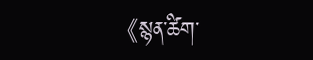《སྙན་ཚིག་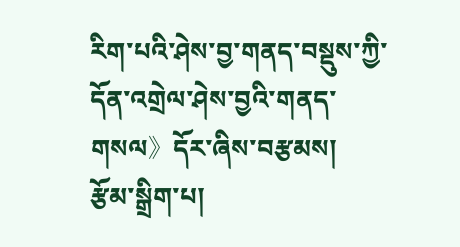རིག་པའི་ཤེས་བྱ་གནད་བསྡུས་ཀྱི་དོན་འགྲེལ་ཤེས་བྱའི་གནད་གསལ》དོར་ཞིས་བརྩམས།
རྩོམ་སྒྲིག་པ།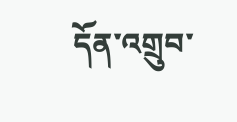དོན་འགྲུབ་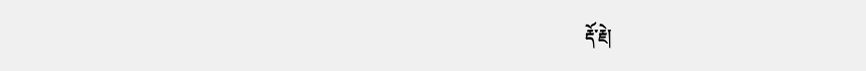རྡོ་རྗེ།